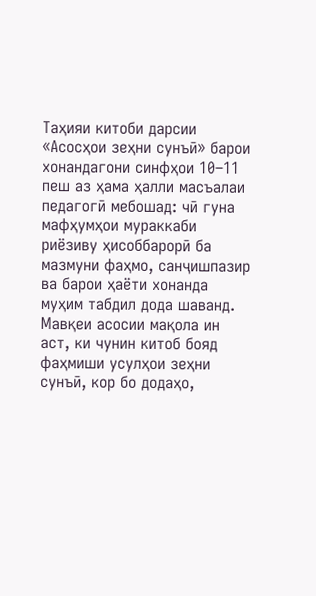Таҳияи китоби дарсии «Асосҳои зеҳни сунъӣ» барои хонандагони синфҳои 10–11 пеш аз ҳама ҳалли масъалаи педагогӣ мебошад: чӣ гуна мафҳумҳои мураккаби риёзиву ҳисоббарорӣ ба мазмуни фаҳмо, санҷишпазир ва барои ҳаёти хонанда муҳим табдил дода шаванд. Мавқеи асосии мақола ин аст, ки чунин китоб бояд фаҳмиши усулҳои зеҳни сунъӣ, кор бо додаҳо,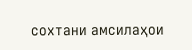сохтани амсилаҳои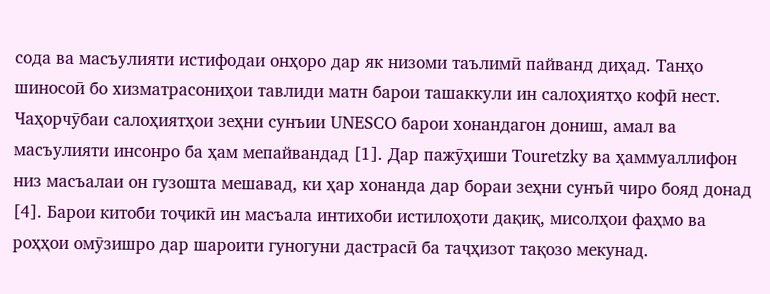сода ва масъулияти истифодаи онҳоро дар як низоми таълимӣ пайванд диҳад. Танҳо шиносоӣ бо хизматрасониҳои тавлиди матн барои ташаккули ин салоҳиятҳо кофӣ нест.
Чаҳорчӯбаи салоҳиятҳои зеҳни сунъии UNESCO барои хонандагон дониш, амал ва масъулияти инсонро ба ҳам мепайвандад [1]. Дар пажӯҳиши Touretzky ва ҳаммуаллифон низ масъалаи он гузошта мешавад, ки ҳар хонанда дар бораи зеҳни сунъӣ чиро бояд донад [4]. Барои китоби тоҷикӣ ин масъала интихоби истилоҳоти дақиқ, мисолҳои фаҳмо ва роҳҳои омӯзишро дар шароити гуногуни дастрасӣ ба таҷҳизот тақозо мекунад.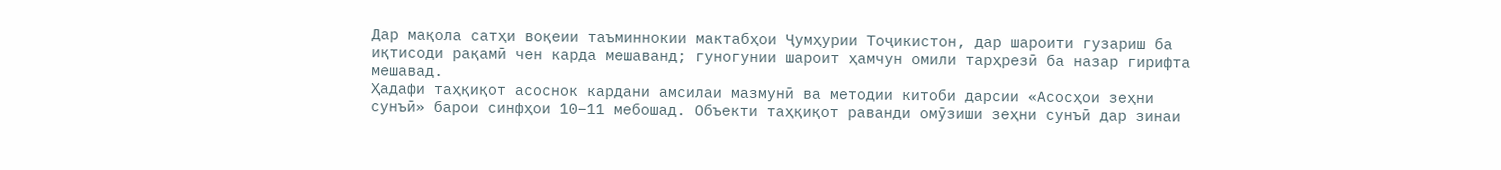Дар мақола сатҳи воқеии таъминнокии мактабҳои Ҷумҳурии Тоҷикистон, дар шароити гузариш ба иқтисоди рақамӣ чен карда мешаванд; гуногунии шароит ҳамчун омили тарҳрезӣ ба назар гирифта мешавад.
Ҳадафи таҳқиқот асоснок кардани амсилаи мазмунӣ ва методии китоби дарсии «Асосҳои зеҳни сунъӣ» барои синфҳои 10–11 мебошад. Объекти таҳқиқот раванди омӯзиши зеҳни сунъӣ дар зинаи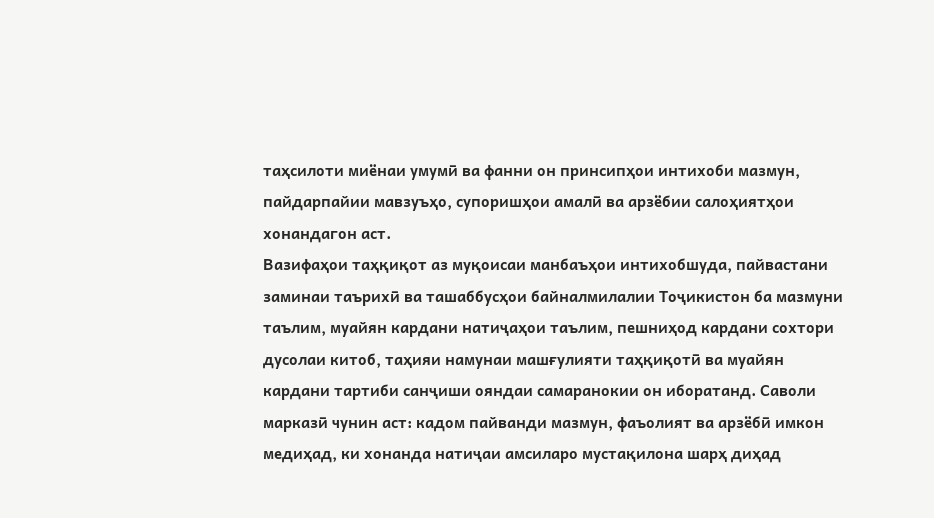таҳсилоти миёнаи умумӣ ва фанни он принсипҳои интихоби мазмун, пайдарпайии мавзуъҳо, супоришҳои амалӣ ва арзёбии салоҳиятҳои хонандагон аст.
Вазифаҳои таҳқиқот аз муқоисаи манбаъҳои интихобшуда, пайвастани заминаи таърихӣ ва ташаббусҳои байналмилалии Тоҷикистон ба мазмуни таълим, муайян кардани натиҷаҳои таълим, пешниҳод кардани сохтори дусолаи китоб, таҳияи намунаи машғулияти таҳқиқотӣ ва муайян кардани тартиби санҷиши ояндаи самаранокии он иборатанд. Саволи марказӣ чунин аст: кадом пайванди мазмун, фаъолият ва арзёбӣ имкон медиҳад, ки хонанда натиҷаи амсиларо мустақилона шарҳ диҳад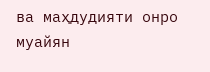ва маҳдудияти онро муайян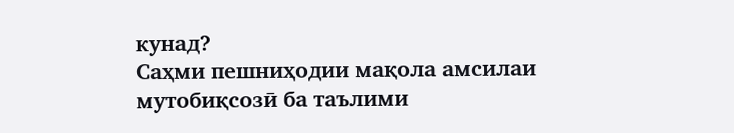кунад?
Саҳми пешниҳодии мақола амсилаи мутобиқсозӣ ба таълими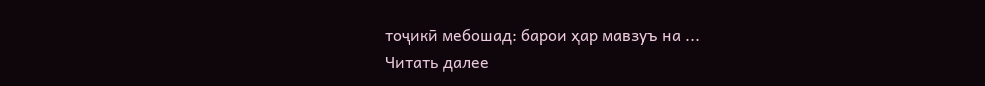тоҷикӣ мебошад: барои ҳар мавзуъ на ...
Читать далее